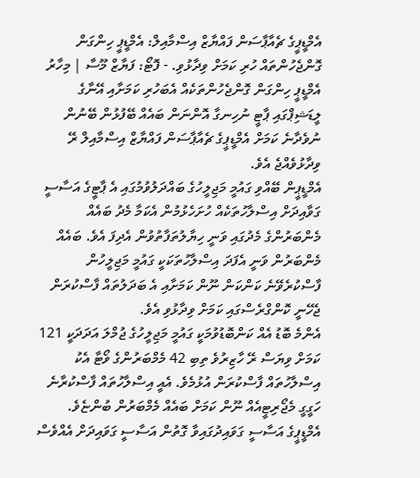އެމްޑީޕީގެ ޗެއާޕާސަން ފައްޔާޒް އިސްމާއިލް: އެމްޑީޕީ ހިންގަން ގޮންޖެހުންތައް ހުރި ކަމަށް ވިދާޅުވި. - ފޮޓޯ: ފަޔާޒް މޫސާ | މިހާރު
އެމްޑީޕީ ހިންގަން ގޮންޖެހުންތަކެއް އެބަހުރި ކަމަށާއި އޭނާގެ ލީޑަޝިޕްގައި ޕާޓީ ނުހިނގާ އޮންނަން ބައެއް ބޭފުޅުން ބޭނުން ނުވެދާނެ ކަމަށް އެމްޑީޕީގެ ޗެއާޕާސަން ފައްޔާޒް އިސްމާއިލް ރޭ ވިދާޅުވެއްޖެ އެވެ.
އެމްޑީޕީން ބޭއްވި ގައުމީ މަޖިލީހުގެ ބައްދަލުވުމުގައި އެ ޕާޓީގެ އަސާސީ ގަވާއިދަށް އިސްލާހުތަކެއް ހުށަހެޅުމުން އެކަމާ މެދު ބައެއް މެންބަރުންގެ މެދުގައި ވަނީ ހިޔާލުތަފާތުވުން އެދިފަ އެވެ. ބައެއް މެންބަރުން ވަނީ އެފަދަ އިސްލާހުތަކަކީ ގައުމީ މަޖިލީހުން ފާސްކުރެވޭނެ ކަންކަން ނޫން ކަމަށާއި އެ ބަދަލުތައް ފާސްކުރަން ޖެހޭނީ ކޮންގްރެސްގައި ކަމަށް ވިދާޅުވި އެވެ.
އެންމެ ބޮޑު އެއް ކަންބޮޑުވުމަކީ ގައުމީ މަޖިލީހުގެ ޖުމްލަ އަދަދަކީ 121 ކަމަށް ވިޔަސް ރޭ ހާޒިރުވެ ތިބި 42 މެމްބަރުންގެ ވޯޓާ އެކު އިސްލާހުތައް ފާސްކުރަން އުޅުމެވެ. އެއީ އިސްލާހުތައް ފާސްކުރާނެ ހަގީގީ މެޖޯރިޓީއެއް ނޫން ކަމަށް ބައެއް މެމްބަރުން ބުންޏެވެ.
އެމްޑީޕީގެ އަސާސީ ގަވައިދުގައިވާ ގޮތުން އަސާސީ ގަވައިދަށް އެއްވެސް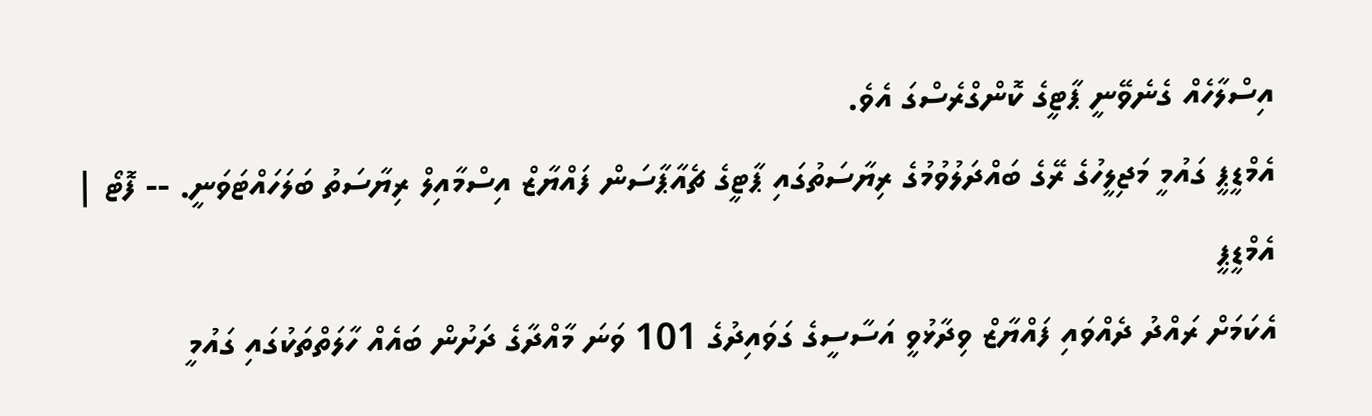އިސްލާހެއް ގެނެވޭނީ ޕާޓީގެ ކޮންގްރެސްގަ އެވެ.
އެމްޑީޕީ ގައުމީ މަޖިލީހުގެ ރޭގެ ބައްދަލުވުމުގެ ރިޔާސަތުގައި ޕާޓީގެ ޗެއާޕާސަން ފައްޔާޒް އިސްމާއިލް ރިޔާސަތު ބަލަހައްޓަވަނީ. -- ފޮޓޯ | އެމްޑީޕީ
އެކަމަށް ރައްދު ދެއްވައި ފައްޔާޒް ވިދާޅުވީ އަސާސީގެ ގަވައިދުގެ 101 ވަނަ މާއްދާގެ ދަށުން ބައެއް ހާލަތްތަކުގައި ގައުމީ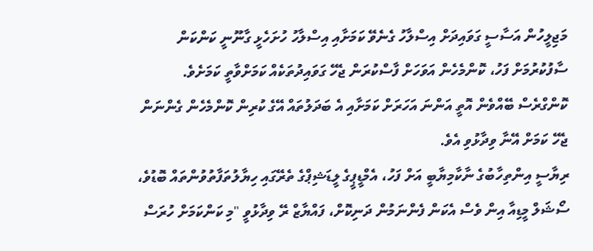މަޖިލީހުން އަސާސީ ގަވައިދަށް އިސްލާހު ގެނެވޭ ކަމަށާއި އިސްލާހު ހުށަހެޅީ ގާނޫނީ ކަންކަން ސާފުކުރުމަށް ފަހު، ކޮންމެހެން އަވަހަށް ފާސްކުރަން ޖެހޭ ގަވައިދުތަކެއް ކަމަށްވާތީ ކަމަށެވެ.
ކޮންގްރެސް ބޭއްވެން އޮތީ އަންނަ އަހަރަށް ކަމަށާއި އެ ބަދަލުތައް އޭގެ ކުރިން ކޮންމެހެން ގެންނަން ޖެހޭ ކަމަށް އޭނާ ވިދާޅުވި އެވެ.
ރިޔާސީ އިންތިހާބުގެ ނާކާމިޔާބީ އަށް ފަހު، އެމްޑީޕީގެ ލީޑަޝިޕްގެ ތެރޭގައި ހިޔާލުތަފާތުވުންތައް ބޮޑުވެ، ސޯޝަލް މީޑިއާ އިން ވެސް އެކަން ފެންނަމުން ދަނިކޮށް، ފައްޔާޒް ރޭ ވިދާޅުވީ "މި ކަންކަމަށް ހުރަސް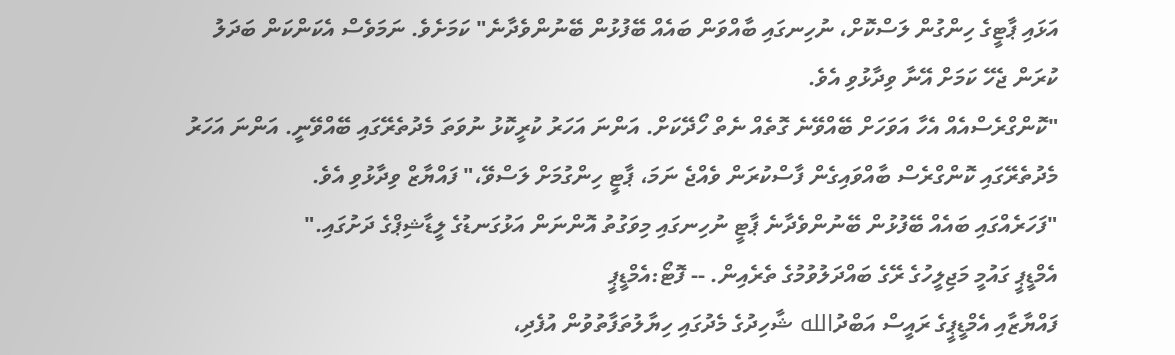އަޅައި ޕާޓީގެ ހިންގުން ލަސްކޮށް، ނުހިނގައި ބާއްވަން ބައެއް ބޭފުޅުން ބޭނުންވެދާނެ" ކަމަށެވެ. ނަމަވެސް އެކަންކަން ބަދަލު ކުރަން ޖެހޭ ކަމަށް އޭނާ ވިދާޅުވި އެވެ.
"ކޮންގްރެސްއެއް އެހާ އަވަހަށް ބޭއްވޭނެ ގޮތެއް ނެތް ހޯދޭކަށް. އަންނަ އަހަރު ކުރީކޮޅު ނުވަތަ މެދުތެރޭގައި ބޭއްވޭނީ. އަންނަ އަހަރު މެދުތެރޭގައި ކޮންގްރެސް ބާއްވައިގެން ފާސްކުރަން ވެއްޖެ ނަމަ، ޕާޓީ ހިންގުމަށް ލަސްވޭ،" ފައްޔާޒް ވިދާޅުވި އެވެ.
"ފަހަރެއްގައި ބައެއް ބޭފުޅުން ބޭނުންވެދާނެ ޕާޓީ ނުހިނގައި މިވަގުތު އޮންނަން އަޅުގަނޑުގެ ލީޑާޝިޕްގެ ދަށުގައި."
އެމްޑީޕީ ގައުމީ މަޖިލީހުގެ ރޭގެ ބައްދަލުވުމުގެ ތެރެއިން. -- ފޮޓޯ:އެމްޑީޕީ
ފައްޔާޒާއި އެމްޑީޕީގެ ރައީސް އަބްދުالله ޝާހިދުގެ މެދުގައި ހިޔާލުތަފާތުވުން އުފެދި،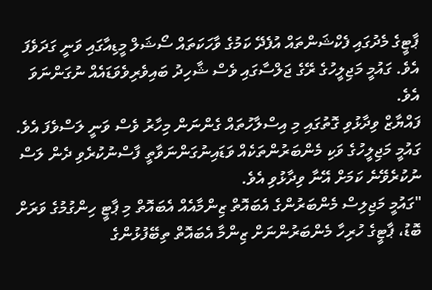ޕާޓީގެ މެދުގައި ފެކްޝަންތައް އުފެދޭ ކަމުގެ ވާހަކަތައް ސޯޝަލް މީޑިއާގައި ވަނީ ގަދަވެފަ އެވެ. ގައުމީ މަޖިލީހުގެ ރޭގެ ޖަލްސާގައި ވެސް ޝާހިދު ބައިވެރިވެވަޑައެއް ނުގަންނަވަ އެވެ.
ފައްޔާޒް ވިދާޅުވި ގޮތުގައި މި އިސްލާހުތައް ގެންނަން މިހާރު ވެސް ވަނީ ލަސްވެފަ އެވެ. ގައުމީ މަޖިލީހުގެ ވަކި މެންބަރުންތަކެއް ވަޑައިނުގަންނަވާތީ ފާސްނުކުރެވި ދެން ލަސް ނުކުރެވޭނެ ކަމަށް އޭނާ ވިދާޅުވި އެވެ.
"ގައުމީ މަޖިލިސް މެންބަރުންގެ އެބައޮތް ޒިންމާއެއް އެބައޮތް މި ޕާޓީ ހިންގުމުގެ ވަރަށް ބޮޑު، ޕާޓީގެ ހުރިހާ މެންބަރުންނަށް ޒިންމާ އެބައޮތް ތިބޭފުޅުންގެ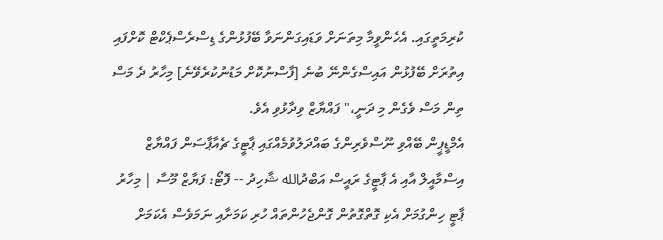ކުރިމަތީގައި. އެހެންވީމާ މިތަނަށް ވަޑައިގަންނަވާ ބޭފުޅުންގެ ޑިސްރެސްޕެކްޓް ކޮށްފައި އިތުރަށް ބޭފުޅުން އައިސްގެންނޭ ބުނެ [ފާސްނުކޮށް މަޑުނުކުރެވޭނެ] މިހާރު ދެ މަސް ތިން މަސް ވެގެން މި ދަނީ،" ފައްޔާޒް ވިދާޅުވި އެވެ.
އެމްޑީޕީން ބޭއްވި ނޫސްވެރިންގެ ބައްދަލުވުމެއްގައި ޕާޓީގެ ޗެއާޕާސަން ފައްޔާޒް އިސްމާއީލް އާއި އެ ޕާޓީގެ ރައީސް އަބްދުالله ޝާހިދު -- ފޮޓޯ: ފަޔާޒް މޫސާ | މިހާރު
ޕާޓީ ހިންގުމަށް އެކި ގޮތްގޮތުން ގޮންޖެހުންތައް ހުރި ކަމަށާއި ނަމަވެސް އެކަމަށް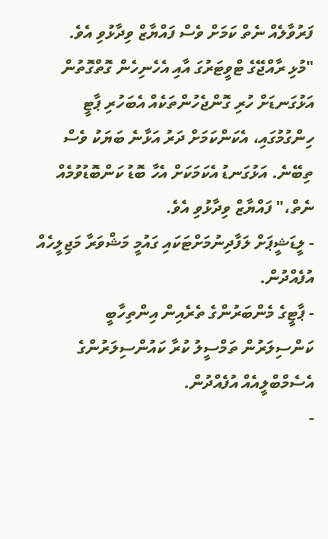ފަރުވާލެއް ނެތް ކަމަށް ވެސް ފައްޔާޒް ވިދާޅުވި އެވެ.
"މުޅި ރާއްޖޭގެ ޓްވީޓަރުގަ އާއި އެހެނިހެން ގޮތްގޮތުން އަޅުގަނޑަށް ހުރި ގޮންޖެހުންތަކެއް އެބަހުރި ޕާޓީ ހިންގުމުގައި، އެކަންކަމަށް ދަރު އަޅާނެ ބަޔަކު ވެސް ތިބޭނެ. އަޅުގަނޑު އެކަމަކަށް އެހާ ބޮޑު ކަންބޮޑުވުމެއް ނެތް،" ފައްޔާޒް ވިދާޅުވި އެވެ.
- ލީޑަޝީޕަށް ލަފާދިނުމަށްޓަކައި ގައުމީ މަޝްވަރާ މަޖިލީހެއް އުފެއްދުން.
- ޕާޓީގެ މެންބަރުންގެ ތެރެއިން އިންތިހާބީ ކަންސިލަރުން ތަމްސީލު ކުރާ ކައުންސިލަރުންގެ އެސެމްބްލީއެއް އުފެއްދުން.
-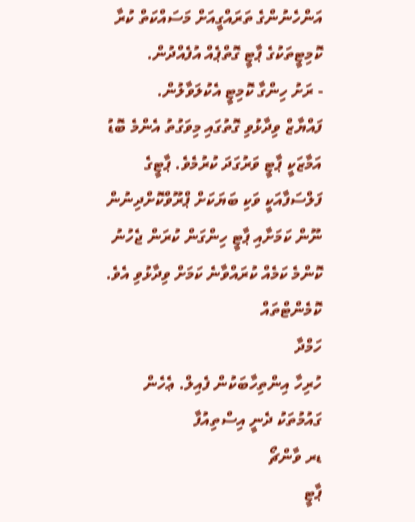އަންހެނުންގެ ތަރައްގީއަށް މަސައްކަތް ކުރާ ކޮމިޓީތަކުގެ ޕާޓީ ގޮތްޕެއް އުފެއްދުން.
- ރަށު ހިންގާ ކޮމިޓީ އެކުލަވާލުން.
ފައްޔާޒް ވިދާޅުވި ގޮތުގައި މިވަގުތު އެންމެ ބޮޑު އަމާޒަކީ ޕާޓީ ވަރުގަދަ ކުރުމެވެ. ޕާޓީގެ ފަލްސަފާއަކީ ވަކި ބަޔަކަށް ޕްރޫވްކޮށްދިނުން ނޫން ކަމަށާއި ޕާޓީ ހިންގަން ކުރަން ޖެހުނު ކޮންމެ ކަމެއް ކުރައްވާނެ ކަމަށް ވިދާޅުވި އެވެ.
ކޮމެންޓްތައް
ހަމްދާ
ހުރިހާ އިންތިހާބަކުން ފެއިލް. ޢެހެން ގައުމުތަކު ދެނީ އިސްތިއުފާ
ޑރ ވާންޗޯ
ޕާޓީ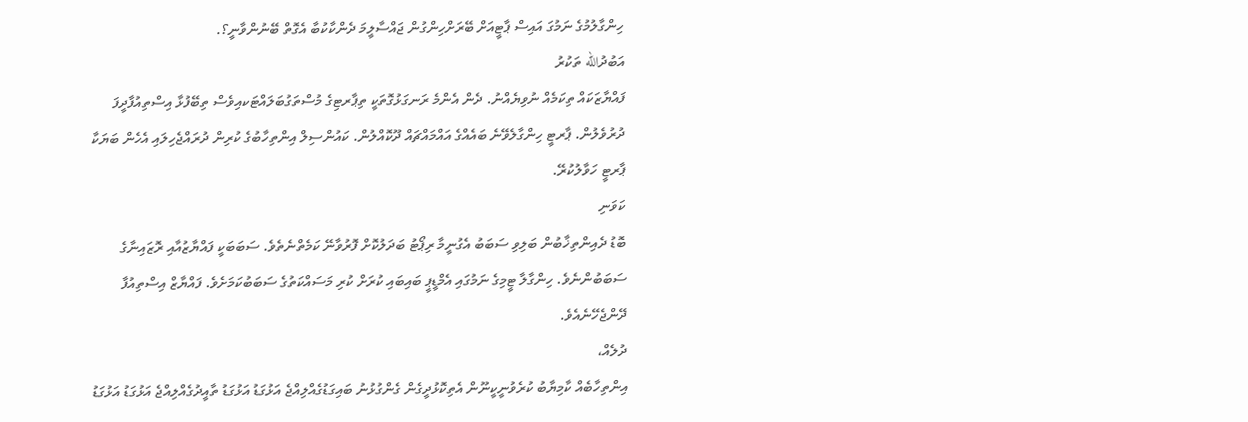ހިންގާލުމުގެ ނަމުގަ އައިސް ޕާޓީއަށް ބޭރަށްހިންގުން ޖައްސާލީމަ ދެންކާކުބާ އެގޮތް ބޭނުންވާނީ؟.
އަބުދުالله ތަކުރު
ފައްޔާޒަކައް ތިކަމެއް ނުވިޔެއްނު. ދެން އެންމެ ރަނގަޅުގޮތަކީ ތިޕާރޓިގެ މުސްތަގުބަލައްޓަކއިވެސް ތިބޭފުޅާ އިސްތިއުފާދީފަ ދުރުވެލުން. ޕާރޓީ ހިންގާލެވޭނެ ބައެއްގެ އައްމައްޗައް ދޫކޮއްލުން. ކައުންސިލް އިންތިހާބުގެ ކުރިން ދުރައްޖެހިލައި އެހެން ބަޔަކާ ޕާރޓީ ހަވާލުކުރޭ.
ކަވަނި
ބޮޑު ދެއިންތިޚާބުން ބަލިވި ސަބަބު އެގުނީމާ ރިޕޯޓު ބަދަލުކޮށް ފޮރުވާނޭ ކަމެތްނެތެވެ. ސަބަބަކީ ފައްޔާޒުއާއި ރޮޒައިނާގެ ސަބަބުންނެވެ. ހިންގާލާ ޓީމިގެ ނަމުގައި އެމްޑީޕީ ބައިބައި ކުރަށް ކުރި މަސައްކަތުގެ ސަބަބުކަމަށެވެ. ފައްޔާޒް އިސްތިއުފާ ދޭންޖެހޭނެއެވެ.
ދުލެއް،
އިންތިހާބެއް ކާމިޔާބު ކުރެވުނީކީނޫން އެތިކޮޅުދީގެން ގެންގުޅުނު ބައިގަޑުގެއްލިއްޖެ އަޅުގަޑު އަޅުގަޑު ތާއީދުގެއްލިއްޖެ އަޅުގަޑު އަޅުގަޑު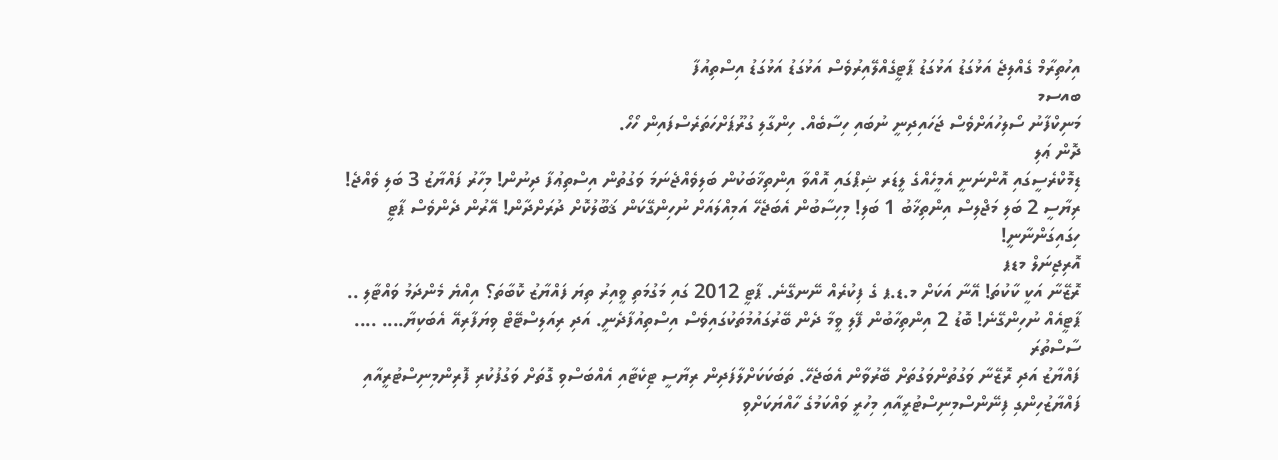އިހުތިރާމް ގެއްލިޖެ އަޅުގަޑު އަޅުގަޑު ޕާޓީގެއްލޭއިރުވެސް އަޅުގަޑު އަޅުގަޑު އިސްތިއުފާ
ބއސމ
މަނިކްފާނު ސޯލިހުއަށްވެސް ޖަހައިދިނީ ނުބައި ހިސާބެއް. ހިންގާލި ގުރޫޕަށްހަތަރެސްފައިން ހޯހޯ.
ދޮން ޢަލި
ޑިމޮކްރެސީގައި އޮންނަނީ އެމީހެއްގެ ލީޑަރ ޝިޕްގައި އޮއްވާ އިންތިޚާބަކުން ބަލިވެއްޖެނަމަ ވަގުތުން އިސްތިޢުފާ ދިނުން! މިހާރު ފައްޔާޒު 3 ބަލި ވެއްޖެ! ރިޔާސީ 2 ބަލި މަޖްލިސް އިންތިޚާބު 1 ބަލި! މިހިސާބުން އެބަޖެހޭ އަމިއްލައަށް ނުހިންގޭކަން ޤަބޫލުކޮށް ދުރަށްދާން! އޭރުން ދެންވެސް ޕާޓީ ހިގައިގަންނާނީ!
އޮރިޖިނަލް މޑޕ
ރޮޒޭނާ އަކީ ކާކުތަ! އޭނާ އަކަށް މ.ޑ.ޕ ގެ ފިކުރެއް ނޭނގޭނެ. ޕާޓީ 2012 ގައި މަގުމަތި ވީއިރު ތިޔަ ފައްޔާޒު ކޮބާތަ؟ އިއްޔެ މެންދަމު ވައްޓާލި .. ޕާޓީއެއް ނުހިންގޭނެ! ބޮޑު 2 އިންތިހާބުން ފޭލި ވީމާ ދެން ބޭރުގައުމުތަކުގައިވެސް އިސްތިއުފާދެނީ. އަދި ރިއަލިސްޓޭޓް ވިޔަފާރިއޭ އެބަކިޔާ.... ....
ސާސްތުރަ
ފައްޔާޒު އަދި ރޮޒޭނާ ވަގުތުންވަގުތަށް ބޭރުވާން އެބަޖެހޭ. ތަބަކަކަށްލާފަދިން ރިޔާސީ ޓިކެޓާއި އެއްބަސްވި ގޮތަށް ވަގުފުކުރި ފޮރިންމިނިސްޓުރީއާއި ފައްޔާޒުހިންގި ފިނޭންސްމިނިސްޓުރީއާއި މިހުރީ ވައްކަމުގެ ހާއްޔަކަށްވި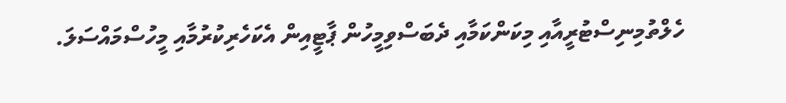ހެލްތުމިނިސްޓުރީއާއި މިކަންކަމާއި ދެބަސްވިމީހުން ޕާޓީއިން އެކަހެރިކުރުމާއި މީހުސްމައްސަލަ.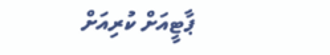ޕާޓީއަށް ކުރިއަށް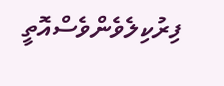ފިރުކިލެވެންވެސްއޮތީ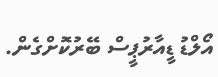އޯލްޑު ޑީއާރުޕީސް ބޭރުކޮށްގެން.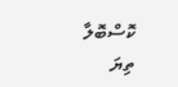ކޮސްބޮލާ
ތިޔަ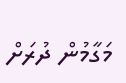މަގާމުން ދުރަށް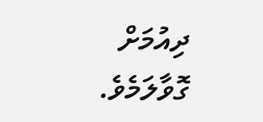ދިއުމަށް ގޮވާލަމެވެ.